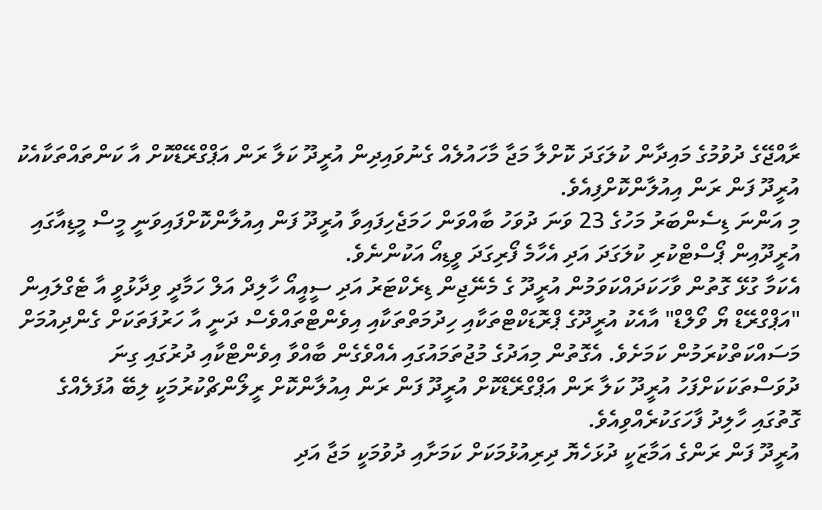ރާއްޖޭގެ ދުވުމުގެ މައިދާން ކުލަގަދަ ކޮށްލާ މަޖާ މާހައުލެއް ގެނުވައިދިން އުރީދޫ ކަލާ ރަން އަޕްގްރޭޑްކޮށް އާ ކަންތައްތަކާއެކު އުރީދޫ ފަން ރަން އިއުލާންކޮށްފިއެވެ.
މި އަންނަ ޑިސެންބަރު މަހުގެ 23 ވަނަ ދުވަހު ބާއްވަން ހަމަޖެހިފައިވާ އުރީދޫ ފަން އިއުލާންކޮށްފައިވަނީ މީސް މީޑިއާގައި އުރީދޫއިން ޕޯސްޓްކުރި ކުލަގަދަ އަދި އެހާމެ ފޯރިގަދަ ވީޑިއޯ އަކުންނެވެ.
އެކަމާ ގުޅޭ ގޮތުން ވާހަކަދައްކަވަމުން އުރީދޫ ގެ މެނޭޖިން ޑިރެކްޓަރު އަދި ސީއީއޯ ހާލިދް އަލް ހަމާދީ ވިދާޅުވީ އާ ޓެގްލައިން "އަޕްގްރޭޑް ޔޯ ވޯލްޑް" އާއެކު އުރީދޫގެ ޕްރޮޑަކްޓްތަކާއި ހިދުމަތްތަކާއި އިވެންޓްތައްވެސް ދަނީ އާ ހަރުފަތަކަށް ގެންދިއުމަށް މަސައްކަތްކުރަމުން ކަމަށެވެ. އެގޮތުން މިއަދުގެ މުޖުތަމައުގައި އެއްވެގެން ބާއްވާ އިވެންޓްކާއި ދުރުގައި ގިނަ ދުވަސްތަކަކަށްފަހު އުރީދޫ ކަލާ ރަން އަޕްގްރޭޑްކޮށް އުރީދޫ ފަން ރަން އިއުލާންކޮށް ރީލޯންޗްކުރުމަކީ ލިބޭ އުފަލެއްގެ ގޮތުގައި ހާލިދު ފާހަގަކުރެއްވިއެވެ.
އުރީދޫ ފަން ރަންގެ އަމާޒަކީ ދުޅަހެޔޮ ދިރިއުޅުމަކަށް ކަމަށާއި ދުވުމަކީ މަޖާ އަދި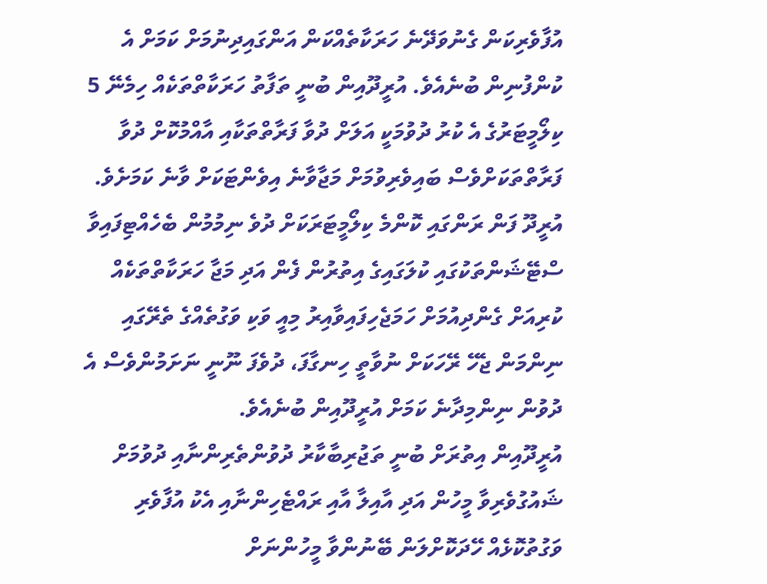އުފާވެރިކަން ގެނުވަދޭނެ ހަރަކާތެއްކަން އަންގައިދިނުމަށް ކަމަށް އެ ކުންފުނިން ބުނެއެވެ. އުރީދޫއިން ބުނީ ތަފާތު ހަރަކާތްތަކެއް ހިމެނޭ 5 ކިލޯމީޓަރުގެ އެ ކުރު ދުވުމަކީ އަލަށް ދުވާ ފަރާތްތަކާއި އާއްމުކޮށް ދުވާ ފަރާތްތަކަށްވެސް ބައިވެރިވުމަށް މަޖާވާނެ އިވެންޓަކަށް ވާނެ ކަމަށެވެ.
އުރީދޫ ފަން ރަންގައި ކޮންމެ ކިލޯމީޓަރަކަށް ދުވެ ނިމުމުން ބެހެއްޓިފައިވާ ސްޓޭޝަންތަކުގައި ކުލަގައިގެ އިތުރުން ފެން އަދި މަޖާ ހަރަކާތްތަކެއް ކުރިއަށް ގެންދިއުމަށް ހަމަޖެހިފައިވާއިރު މިއީ ވަކި ވަގުތެއްގެ ތެރޭގައި ނިންމަން ޖެހޭ ރޭހަކަށް ނުވާތީ ހިނގާފަ، ދުވެފަ ނޫނީ ނަށަމުންވެސް އެ ދުވުން ނިންމިދާނެ ކަމަށް އުރީދޫއިން ބުނެއެވެ.
އުރީދޫއިން އިތުރަށް ބުނީ ތަޖުރިބާކާރު ދުވުންތެރިންނާއި ދުވުމަށް ޝައުގުވެރިވާ މީހުން އަދި އާއިލާ އާއި ރައްޓެހިންނާއި އެކު އުފާވެރި ވަގުތުކޮޅެއް ހޭދަކޮށްލަން ބޭނުންވާ މީހުންނަށް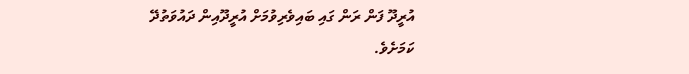އުރީދޫ ފަން ރަން ގައި ބައިވެރިވުމަށް އުރީދޫއިން ދައުވަތުދޭ ކަމަށެވެ.